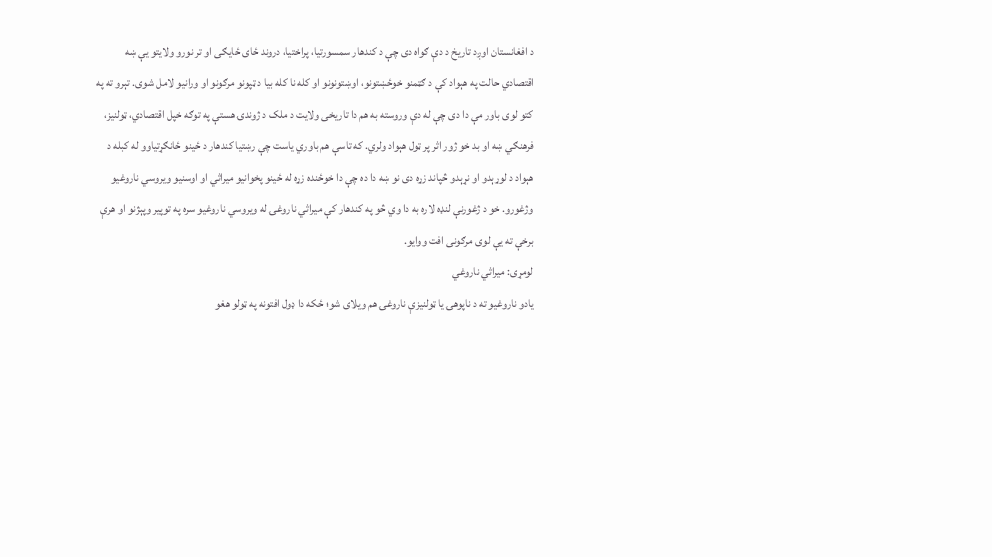د افغانستان اوږد تاریخ د دې ګواه دی چې د کندهار سمسورتیا، پراختیا، دروند ځای ځایګی او تر نورو ولایتو یې ښه اقتصادي حالت په هېواد کې د ګټمنو خوځښتونو، اوښتونونو او کله نا کله بیا د ټپونو مرګونو او ورانیو لامل شوی. تېرو ته په کتو لوی باور مې دا دی چې له دې وروسته به هم دا تاریخی ولایت د ملک د ژوندۍ هستې په توګه خپل اقتصادي، ټولنیز، فرهنګي ښه او بد خو ژور اثر پر ټول هېواد ولري. که تاسې هم باوري یاست چې رښتیا کندهار د ځینو ځانګړتیاوو له کبله د هېواد د لوړېدو او نړېدو څپاند زړه دی نو ښه دا ده چې دا خوځنده زړه له ځینو پخوانیو میراثي او اوسنیو ویروسي ناروغیو وژغورو. خو د ژغورنې لنډه لاره به دا وي څو په کندهار کې میراثي ناروغۍ له ویروسي ناروغیو سره په توپیر وپېژنو او هرې برخې ته یې لوی مرګونی افت ووایو.
لومړی: میراثي ناروغي
یادو ناروغیو ته د ناپوهۍ یا ټولنیزې ناروغۍ هم ویلای شو؛ ځکه دا ډول افتونه په ټولو هغو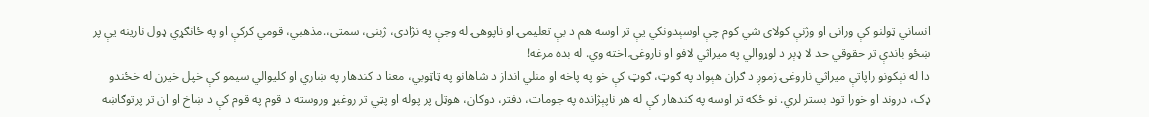انساني ټولنو کې ورانی او وژنې کولای شي کوم چې اوسېدونکي یې تر اوسه هم د بې تعلیمۍ او ناپوهۍ له وجې په نژادی، ژبنی، سمتی،.مذهبي، قومي کرکې او په ځانګړي ډول نارینه یې پر ښځو باندې تر حقوقي حد لا ډېر د لوړوالي په میراثي لافو او ناروغۍ اخته وي. له بده مرغه!
دا له نېکونو راپاتې میراثي ناروغۍ زموږ د ګران هېواد په ګوټ، ګوټ کې خو په پاخه او منلي انداز د شاهانو په ټاټوبي، معنا د کندهار په ښاري او کلیوالي سیمو کې خپل خیرن له خځندو ډک، دروند او خورا تود بستر لري. نو ځکه تر اوسه په کندهار کې له هر ناپېژانده په جومات، دفتر، دوکان، هوټل پر پوله او پټي تر روغبړ وروسته د قوم په قوم کې د ښاخ او ان تر پرتوګاښه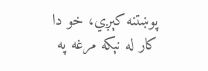پوښتنه کېږي، خو دا کار له نېکه مرغه په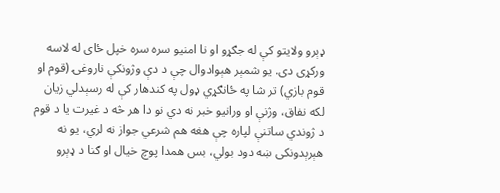ډېرو ولایتو کې له جګړو او نا امنیو سره سره خپل ځای له لاسه ورکړی دی. یو شمېر هېوادوال چې د دې وژونکې ناروغۍ (قوم او قوم بازي) تر شا په ځانګړي ډول په کندهار کې له رسېدلي زیان لکه نفاق، وژنې او ورانیو خبر نه دي نو دا هر څه د غیرت یا د قوم د ژوندي ساتنې لپاره چې هغه هم شرعي جواز نه لري، یو نه هېرېدونکی ښه دود بولي، بس همدا پوچ خیال او ګنا د ډېرو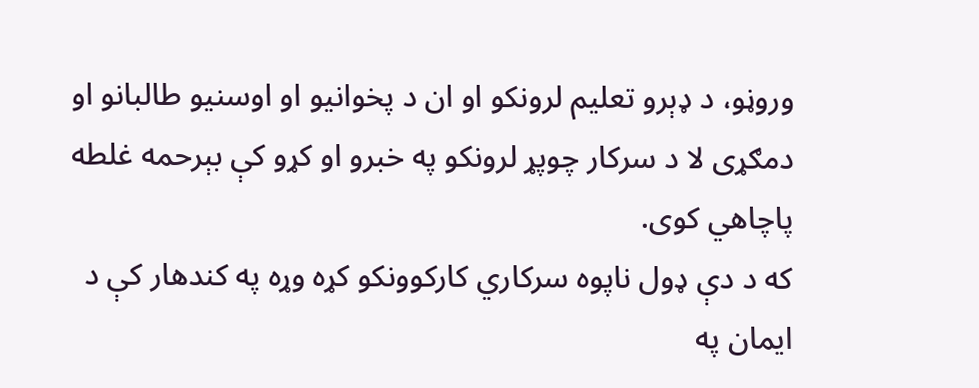وروڼو، د ډېرو تعلیم لرونکو او ان د پخوانیو او اوسنیو طالبانو او دمګړی لا د سرکار چوپړ لرونکو په خبرو او کړو کې بېرحمه غلطه پاچاهي کوی.
که د دې ډول ناپوه سرکاري کارکوونکو کړه وړه په کندهار کې د ایمان په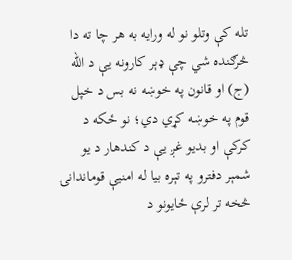تله کې وتلو نو له ورایه به هر چا ته دا څرګنده شي چې ډېر کارونه یې د الله (ج) او قانون په خوښه نه بس د خپل قوم په خوښه کړي دي؛ نو ځکه د کرکې او بدیو غږ یې د کندهار د يو شمېر دفترو په تېره بیا له امنیې قوماندانۍ څخه تر لرې ځایونو د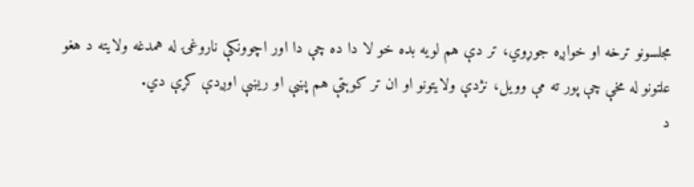مجلسونو ترخه او خواږه جوړوي، تر دې هم لویه بده خو لا دا ده چې دا اور اچوونکې ناروغۍ له همدغه ولایته د هغو علتونو له مخې چې پور ته مې وویل، نژدې ولایتونو او ان تر کوېټې هم پښې او ریښې اوږدې کړې دي.
د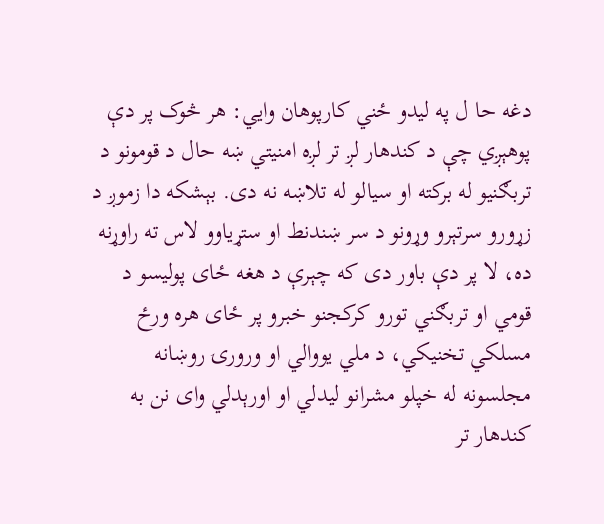دغه حا ل په لیدو ځني کارپوهان وایي: هر څوک پر دې پوهېږي چې د کندهار لږ تر لږه امنیتي ښه حال د قومونو د تربګنیو له برکته او سیالو له تلاښه نه دی. بېشکه دا زموږ د زړورو سرتېرو وړونو د سر ښندنط او ستړیاوو لاس ته راوړنه ده، لا پر دې باور دی که چېرې د هغه ځای پولیسو د قومي او تربګني تورو کرکجنو خبرو پر ځای هره ورځ مسلکي تخنیکي، د ملي یووالي او ورورۍ روښانه مجلسونه له خپلو مشرانو لیدلي او اورېدلي وای نن به کندهار تر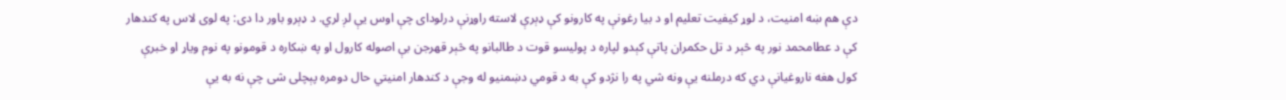دې هم ښه امنیت، د لوړ کیفیت تعلیم او د بیا رغونې په کارونو کې ډېرې لاسته راوړنې درلودای چې اوس یې لږ لري. د ډېرو باور دا دی: په لوی لاس په کندهار کې د عطامحمد نور په څېر د تل حکمران پاتې کېدو لپاره د پولیسو قوت د طالبانو په څېر قهرجن بې اصوله کارول او په ښکاره د قومونو په نوم ویاړ او خبرې کول هغه ناروغیانې دي که درملنه یې ونه شي په را نژدو کې به د قومي دښمنیو له وجې د کندهار امنیتي حال دومره پېچلی شی چې نه به یې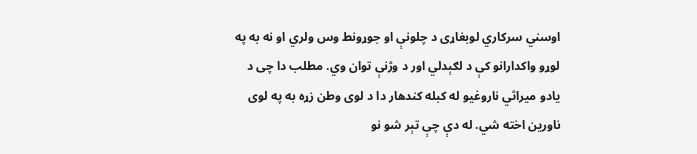اوسني سرکاري لوبغاړی د چلونې او جوړونط وس ولري او نه به په لوړو واکدارانو کې د لګېدلي اور د وژنې توان وي. مطلب دا چی د یادو میراثي ناروغیو له کبله کندهار دا د لوی وطن زړه به په لوی ناورین اخته شي. له دې چې تېر شو نو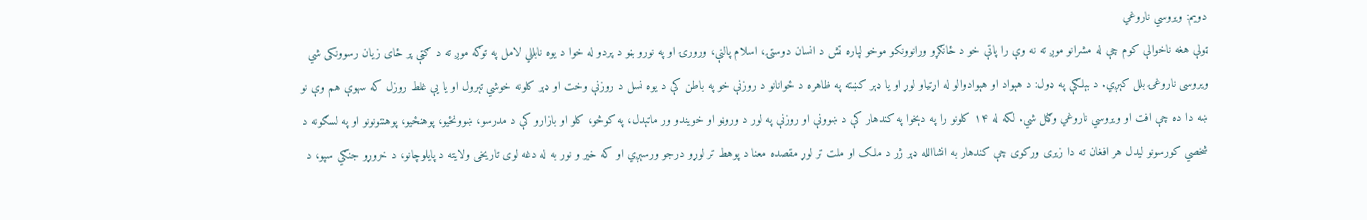دويم: ویروسي ناروغي
ټولې هغه ناخوالې کوم چې له مشرانو موږ ته نه وې را پاتې خو د ځانګړو ورانوونکو موخو لپاره تش د انسان دوستۍ، اسلام پالنې، ورورۍ او په نورو بڼو د پردو له خوا د یوه نابللي لامل په توګه موږ ته د ګټې پر ځای زیان رسوونکی شي ویروسی ناروغۍ بلل کېږي. د بېلګې په ډول: د هېواد او هېوادوالو له اړتیاو لوړ او یا ډېر کښته په ظاهره د ځوانانو د روزنې خو په باطن کې د یوه نسل د روزنې وخت او ډېر کلونه خوشي تېرول او یا یې غلط روزل که سهوې هم وې نو ښه دا ده چې افت او ویروسي ناروغي وګڼل شي. لکه له ۱۴ کلونو را په دېخوا په کندهار کې د ښوونې او روزنې په لور د وروڼو او خويندو ور ماتېدل، په کوڅو، کلو او بازارو کې د مدرسو، ښوونځیو، پوهنځیو، پوهنتونونو او په لسګونه د شخصي کورسونو لیدل هر افغان ته دا زیری ورکوی چې کندهار به انشاالله ډېر ژر د ملک او ملت تر لوړ مقصده معنا د پوهط تر لوړو درجو ورسېږي او که خیر و نور به له دغه لوی تاریخی ولایته د پایلوچانو، د خروړو جنګي سپو، د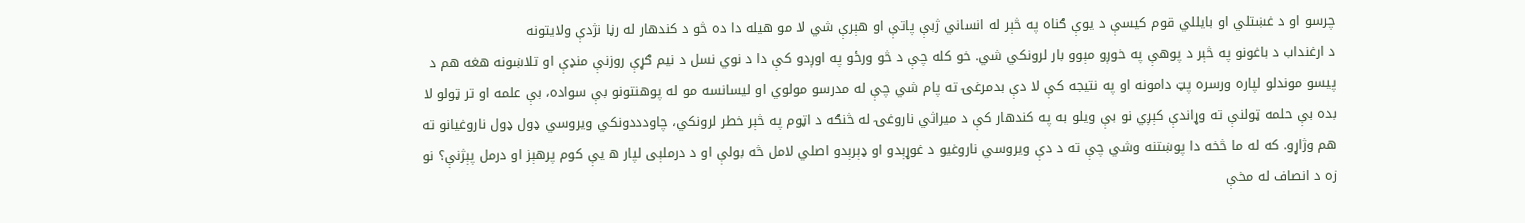چرسو او د غښتلي او بایللي قوم کیسې د یوې ګناه په څېر له انساني ژبې پاتې او هېرې شي لا مو هیله دا ده څو د کندهار له رڼا نژدې ولایتونه
د ارغنداب د باغونو په څېر د پوهې په خوږو مېوو بار لرونکي شي. خو کله چې د څو ورځو په اوږدو کې دا د نوي نسل د نیم ګړې روزنې منډې او تلاښونه هغه هم د پیسو موندلو لپاره ورسره پټ دامونه او په نتیجه کې لا دې بدمرغۍ ته پام شي چې له مدرسو مولوي او لیسانسه مو له پوهنتونو بې سواده، بې علمه او تر ټولو لا بده بې حلمه ټولنې ته وړاندې کېږي نو بې ویلو به په کندهار کې د میراثي ناروغۍ له څنګه د اټوم په څېر خطر لرونکي، چاودددونکي ویروسي ډول ډول ناروغیانو ته هم وژاړو. که له ما څخه دا پوښتنه وشي چې ته د دې ویروسي ناروغیو د غوړېدو او ډېرېدو اصلي لامل څه بولې او د درملېی لپار ه یې کوم پرهېز او درمل پېژنې؟ نو زه د انصاف له مخې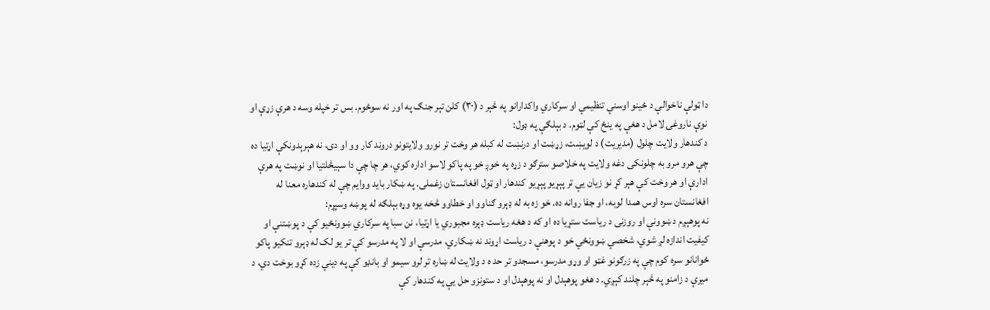دا ټولې ناخوالې د ځینو اوسني تنظیمي او سرکاري واکدارانو په څېر د (۳۰) کلن تېر جنګ په اور نه سوځوم. بس تر خپله وسه د هرې زړې او نوې ناروغۍ لامل د هغې په ینځ کې لټوم. د بېلګې په ډول:
د کندهار ولایت چلول (مدیریت) د لویښت، زړښت او درنښت له کبله هر وخت تر نورو ولایتونو دروند کار وو او دی، نه هېرېدونکې اړتیا ده چې هرو مرو به چلونکی دغه ولایت په خلاصو سترګو د زړه په خوږ خو په پاکو لاسو اداره کوي، هر چا چې دا سېیڅلتیا او نوښت په هرې ادارې او هر وخت کې هېر کړ نو زیان یې تر پېړیو پېړیو کندهار او ټول افغانستان زغملی. په ښکار باید ووایم چې له کندهاره معنا له افغانستان سره اوس همدا لوبه، او جفا روانه ده. خو زه به له ډېرو ګناوو او خطاوو څخه یوه وړه بېلګه له پوښه وسپړم:
نه پوهېږم د ښوونې او روزنی د ریاست ستړیا ده او که د هغه ریاست ډېره مجبوري یا اړتیا، نن سبا په سرکاري ښوونځیو کې د پوښتنې او کیفیت اندازه لږ شوي، شخصي ښوونځي خو د پوهنې د ریاست اړوند نه ښکاري، مدرسې او لا په مدرسو کې تر يو لک له ډېرو تنکیو پاکو ځوانانو سره کوم چې په زرګونو غټو او وړو مدرسو، مسجدو تر حد ه د ولایت له ښاره تر لرو سیمو او بانډو کې په دیني زده کړو بوخت دي، د میرې د زامنو په څېر چلند کېږي. د هغو پوهېدل او نه پوهېدل او د ستونزو حل یې په کندهار کې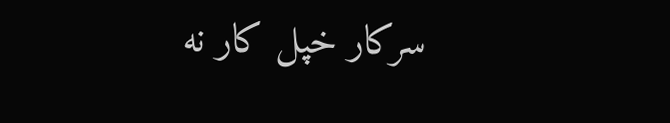سرکار خپل کار نه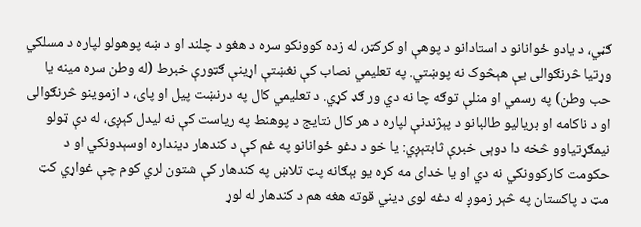ګڼي، د یادو ځوانانو د استادانو د پوهې او کرکټر، له زده کوونکو سره د هغو د چلند او د ښه پوهولو لپاره د مسلکي وړتیا څرنګوالی یې هېڅوک نه پوښتي. په تعلیمي نصاب کې نغښتې اړینې ګټورې خبرط (له وطن سره مینه یا حب وطن) په رسمي او منلې توګه چا نه دي ور ګډ کړي. د تعلیمي کال په درنښت پیل او پای، د ازموینو څرنګوالی او د ناکامه او بریالیو طالبانو د پېژندنې لپاره د هر کال نتایج د پوهنط په ریاست کې نه لیدل کېږی، له دې ټولو نیمګړتیاوو څخه دا دوېی خبرې ثابتېږي: یا خو د دغو ځوانانو په غم کې د کندهار دینداره اوسېدونکي او د حکومت کارکوونکي نه دي او یا خدای مه کړه یو بېګانه پټ تلاښ په کندهار کې شتون لري کوم چې غواړي کټ مټ د پاکستان په څېر زموږ له دغه لوی دیني قوته هغه هم د کندهار له لوړ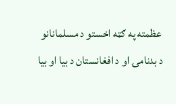عظمته په ګټه اخستو د مسلمانانو د بدنامۍ او د افغانستان د بیا او بیا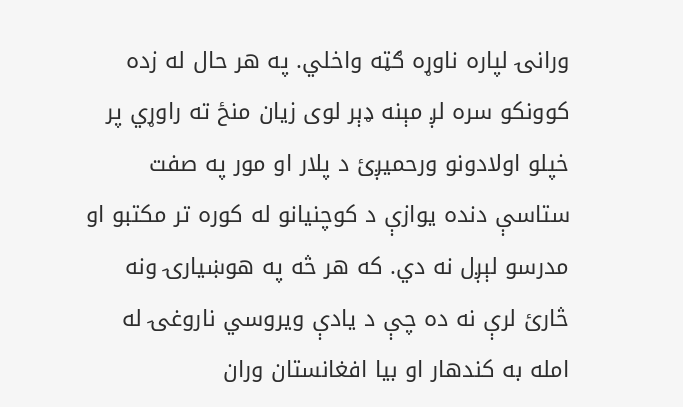ورانۍ لپاره ناوړه ګټه واخلي. په هر حال له زده کوونکو سره لږ مېنه ډېر لوی زیان منځ ته راوړي پر خپلو اولادونو ورحمیږئ د پلار او مور په صفت ستاسې دنده یوازې د کوچنیانو له کوره تر مکتبو او مدرسو لېږل نه دي. که هر څه په هوښیارۍ ونه څارئ لرې نه ده چې د یادې ویروسي ناروغۍ له امله به کندهار او بیا افغانستان وران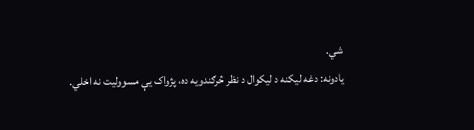شي.
يادونه: دغه ليکنه د ليکوال د نظر څرګندويه ده، پژواک يې مسووليت نه اخلي.